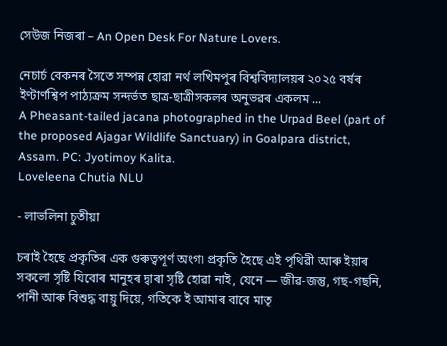সেউজ নিজৰা – An Open Desk For Nature Lovers.

নেচাৰ্চ বেকনৰ সৈতে সম্পন্ন হোৱা নৰ্থ লখিমপুৰ বিশ্ববিদ্যালয়ৰ ২০২৫ বৰ্ষৰ ইণ্টাৰ্ণশ্বিপ পাঠ্যক্ৰম সন্দৰ্ভত ছাত্ৰ-ছাত্ৰীসকলৰ অনুভৱৰ একলম ...
A Pheasant-tailed jacana photographed in the Urpad Beel (part of the proposed Ajagar Wildlife Sanctuary) in Goalpara district, Assam. PC: Jyotimoy Kalita.
Loveleena Chutia NLU

- লাভলিনা চুতীয়া

চৰাই হৈছে প্ৰকৃতিৰ এক গুৰুত্বপূৰ্ণ অংগ৷ প্ৰকৃতি হৈছে এই পৃথিৱী আৰু ইয়াৰ সকলো সৃষ্টি যিবোৰ মানুহৰ দ্বাৰা সৃষ্টি হোৱা নাই, যেনে — জীৱ-জন্তু, গছ-গছনি, পানী আৰু বিশুদ্ধ বায়ু দিয়ে, গতিকে ই আমাৰ বাবে মাতৃ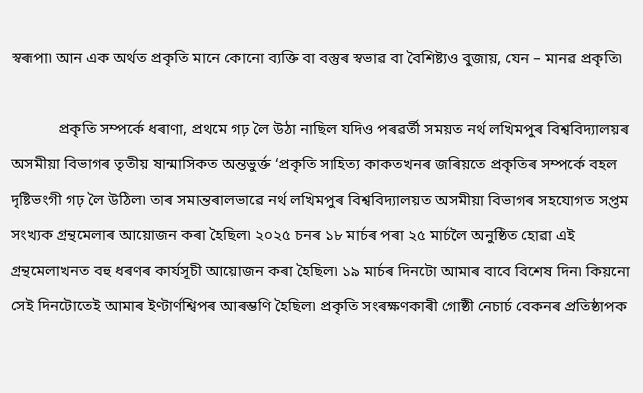স্বৰূপা৷ আন এক অৰ্থত প্ৰকৃতি মানে কোনো ব্যক্তি বা বস্তুৰ স্বভাৱ বা বৈশিষ্ট্যও বুজায়, যেন – মানৱ প্ৰকৃতি৷

            প্ৰকৃতি সম্পৰ্কে ধৰাণা, প্ৰথমে গঢ় লৈ উঠা নাছিল যদিও পৰৱৰ্তী সময়ত নৰ্থ লখিমপুৰ বিশ্ববিদ্যালয়ৰ অসমীয়া বিভাগৰ তৃতীয় ষান্মাসিকত অন্তভুৰ্ক্ত ‘প্ৰকৃতি সাহিত্য কাকতখনৰ জৰিয়তে প্ৰকৃতিৰ সম্পৰ্কে বহল দৃষ্টিভংগী গঢ় লৈ উঠিল৷ তাৰ সমান্তৰালভাৱে নৰ্থ লখিমপুৰ বিশ্ববিদ্যালয়ত অসমীয়া বিভাগৰ সহযোগত সপ্তম সংখ্যক গ্ৰন্থমেলাৰ আয়োজন কৰা হৈছিল৷ ২০২৫ চনৰ ১৮ মাৰ্চৰ পৰা ২৫ মাৰ্চলৈ অনুষ্ঠিত হোৱা এই গ্ৰন্থমেলাখনত বহু ধৰণৰ কাৰ্যসূচী আয়োজন কৰা হৈছিল৷ ১৯ মাৰ্চৰ দিনটো আমাৰ বাবে বিশেষ দিন৷ কিয়নো সেই দিনটোতেই আমাৰ ইণ্টাৰ্ণশ্বিপৰ আৰম্ভণি হৈছিল৷ প্ৰকৃতি সংৰক্ষণকাৰী গোষ্ঠী নেচাৰ্চ বেকনৰ প্ৰতিষ্ঠাপক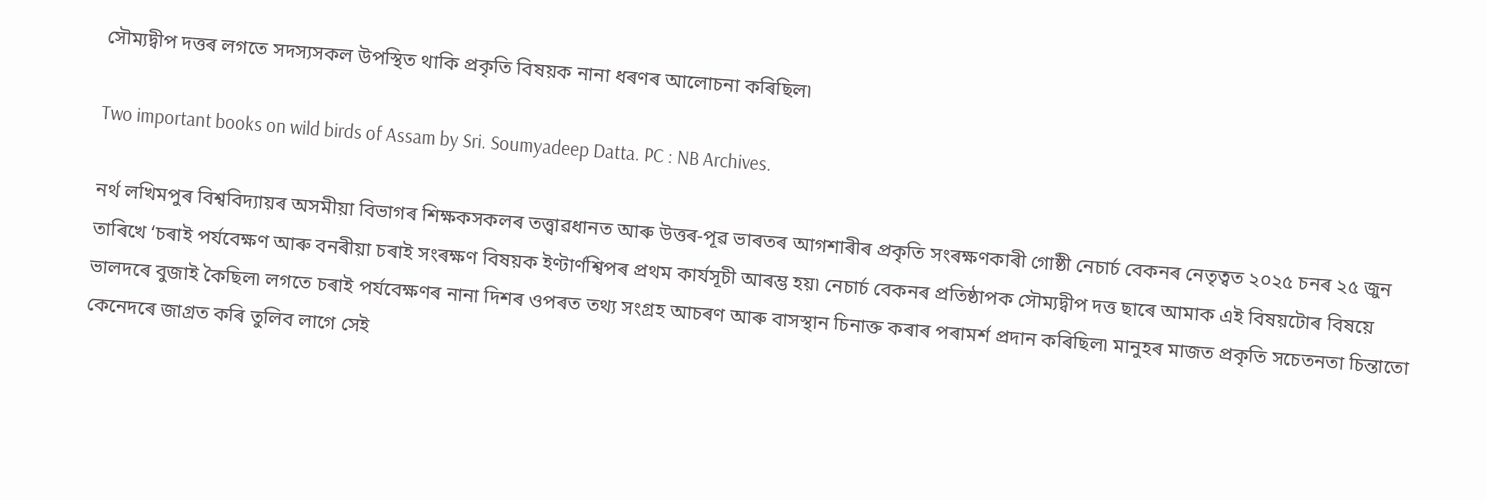সৌম্যদ্বীপ দত্তৰ লগতে সদস্যসকল উপস্থিত থাকি প্ৰকৃতি বিষয়ক নানা ধৰণৰ আলোচনা কৰিছিল৷

Two important books on wild birds of Assam by Sri. Soumyadeep Datta. PC : NB Archives.

নৰ্থ লখিমপুৰ বিশ্ববিদ্যায়ৰ অসমীয়া বিভাগৰ শিক্ষকসকলৰ তত্ত্বাৱধানত আৰু উত্তৰ-পূৱ ভাৰতৰ আগশাৰীৰ প্ৰকৃতি সংৰক্ষণকাৰী গোষ্ঠী নেচাৰ্চ বেকনৰ নেতৃত্বত ২০২৫ চনৰ ২৫ জুন তাৰিখে ‘চৰাই পৰ্যবেক্ষণ আৰু বনৰীয়া চৰাই সংৰক্ষণ বিষয়ক ইণ্টাৰ্ণশ্বিপৰ প্ৰথম কাৰ্যসূচী আৰম্ভ হয়৷ নেচাৰ্চ বেকনৰ প্ৰতিষ্ঠাপক সৌম্যদ্বীপ দত্ত ছাৰে আমাক এই বিষয়টোৰ বিষয়ে ভালদৰে বুজাই কৈছিল৷ লগতে চৰাই পৰ্যবেক্ষণৰ নানা দিশৰ ওপৰত তথ্য সংগ্ৰহ আচৰণ আৰু বাসস্থান চিনাক্ত কৰাৰ পৰামৰ্শ প্ৰদান কৰিছিল৷ মানুহৰ মাজত প্ৰকৃতি সচেতনতা চিন্তাতো কেনেদৰে জাগ্ৰত কৰি তুলিব লাগে সেই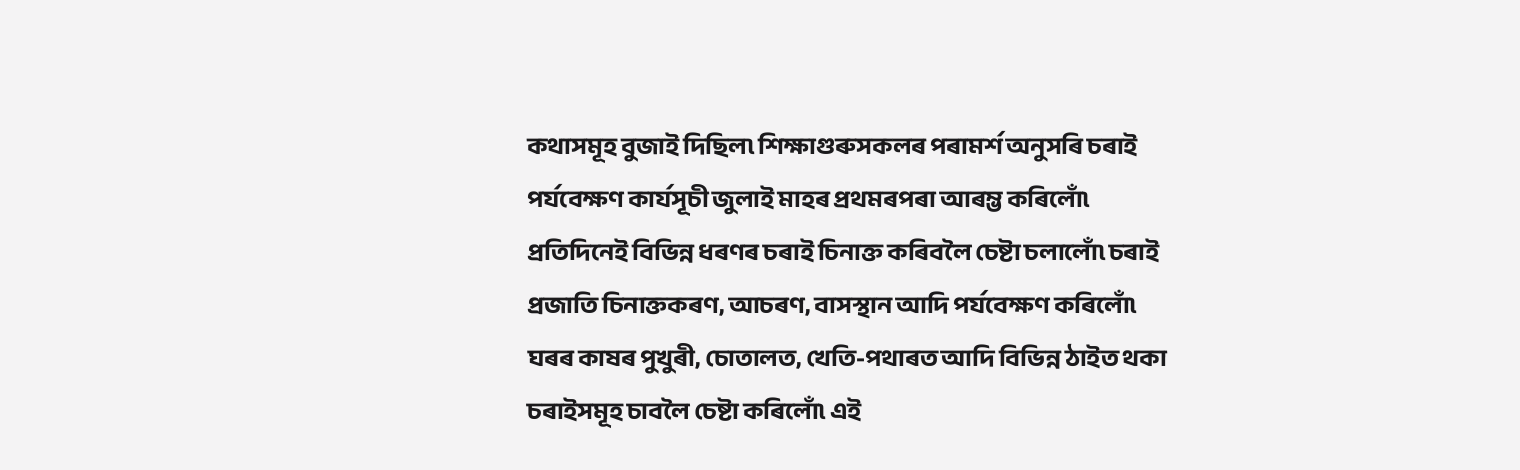কথাসমূহ বুজাই দিছিল৷ শিক্ষাগুৰুসকলৰ পৰামৰ্শ অনুসৰি চৰাই পৰ্যবেক্ষণ কাৰ্যসূচী জুলাই মাহৰ প্ৰথমৰপৰা আৰম্ভ কৰিলোঁ৷ প্ৰতিদিনেই বিভিন্ন ধৰণৰ চৰাই চিনাক্ত কৰিবলৈ চেষ্টা চলালোঁ৷ চৰাই প্ৰজাতি চিনাক্তকৰণ, আচৰণ, বাসস্থান আদি পৰ্যবেক্ষণ কৰিলোঁ৷ ঘৰৰ কাষৰ পুখুৰী, চোতালত, খেতি-পথাৰত আদি বিভিন্ন ঠাইত থকা চৰাইসমূহ চাবলৈ চেষ্টা কৰিলোঁ৷ এই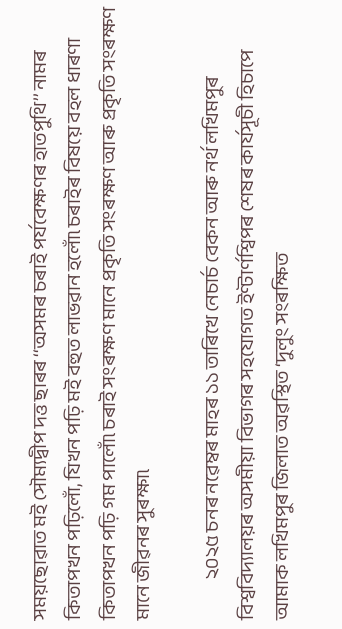সময়ছোৱাত মই সৌম্যদ্বীপ দত্ত ছাৰৰ ‘‘অসমৰ চৰাই পৰ্যবেক্ষণৰ হাতপুথি’’ নামৰ কিতাপখন পঢ়িলোঁ, যিখন পঢ়ি মই বহুত লাভৱান হলোঁ৷ চৰাইৰ বিষয়ে বহল ধাৰণা কিতাপখন পঢ়ি গম পালোঁ৷ চৰাই সংৰক্ষণ মানে প্ৰকৃতি সংৰক্ষণ আৰু প্ৰকৃতি সংৰক্ষণ মানে জীৱনৰ সুৰক্ষা৷

            ২০২৫ চনৰ নৱেম্বৰ মাহৰ ১১ তাৰিখে নেচাৰ্চ বেকন আৰু নৰ্থ লখিমপুৰ বিশ্ববিদ্যালয়ৰ অসমীয়া বিভাগৰ সহযোগত ইণ্টাৰ্ণশ্বিপৰ শেষৰ কাৰ্যসূচী হিচাপে আমাক লখিমপুৰ জিলাত অৱস্থিত ‘দুলুং সংৰক্ষিত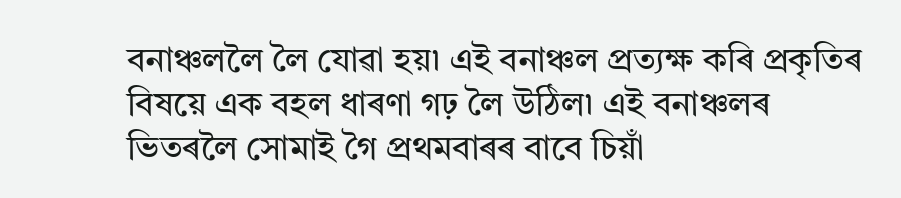বনাঞ্চললৈ লৈ যোৱা হয়৷ এই বনাঞ্চল প্ৰত্যক্ষ কৰি প্ৰকৃতিৰ বিষয়ে এক বহল ধাৰণা গঢ় লৈ উঠিল৷ এই বনাঞ্চলৰ ভিতৰলৈ সোমাই গৈ প্ৰথমবাৰৰ বাবে চিয়াঁ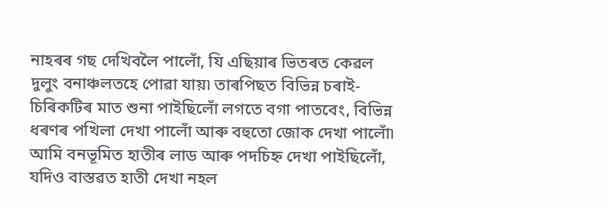নাহৰৰ গছ দেখিবলৈ পালোঁ, যি এছিয়াৰ ভিতৰত কেৱল দুলুং বনাঞ্চলতহে পোৱা যায়৷ তাৰপিছত বিভিন্ন চৰাই-চিৰিকটিৰ মাত শুনা পাইছিলোঁ লগতে বগা পাতবেং, বিভিন্ন ধৰণৰ পখিলা দেখা পালোঁ আৰু বহুতো জোক দেখা পালোঁ৷ আমি বনভূমিত হাতীৰ লাড আৰু পদচিহ্ন দেখা পাইছিলোঁ, যদিও বাস্তৱত হাতী দেখা নহল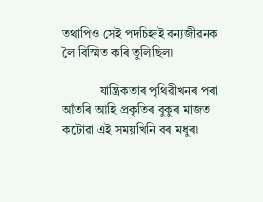তথাপিও সেই পদচিহ্নই বন্যজীৱনক লৈ বিস্মিত কৰি তুলিছিল৷

            যান্ত্ৰিকতাৰ পৃথিৱীখনৰ পৰা আঁতৰি আহি প্ৰকৃতিৰ বুকুৰ মাজত কটোৱা এই সময়খিনি বৰ মধুৰ৷